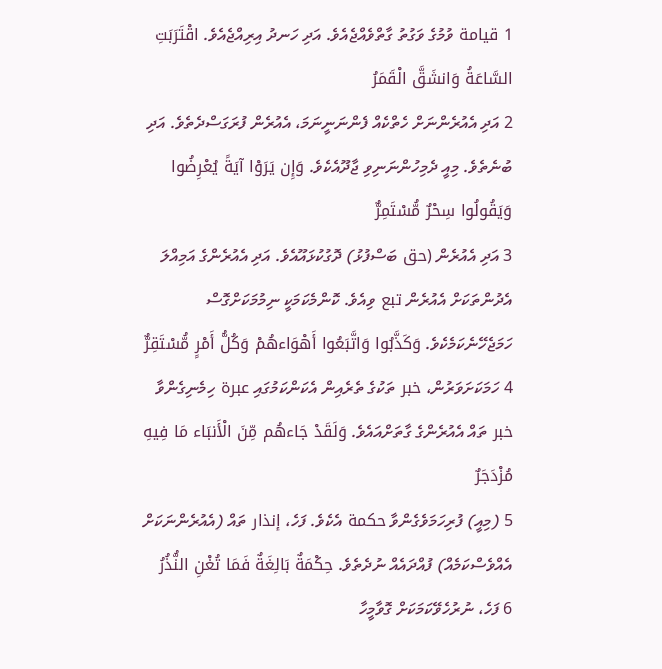1 قيامة ވުމުގެ ވަގުތު ގާތްވެއްޖެއެވެ. އަދި ހަނދު އިރިއްޖެއެވެ. اقْتَرَبَتِ السَّاعَةُ وَانشَقَّ الْقَمَرُ
2 އަދި އެއުރެންނަށް ހެތްކެއް ފެންނަނީނަމަ، އެއުރެން ފުރަގަސްދެތެވެ. އަދި ބުނެތެވެ. މިއީ ދެމިހުންނަނިވި ޖާދޫއެކެވެ. وَإِن يَرَوْا آيَةً يُعْرِضُوا وَيَقُولُوا سِحْرٌ مُّسْتَمِرٌّ
3 އަދި އެއުރެން (حق ބަސްފުޅު) ދޮގުކުޅައޫއެވެ. އަދި އެއުރެންގެ އަމިއްލަ އެދުންތަކަށް އެއުރެން تبع ވިއެވެ. ކޮންމެކަމަކީ ނިމުމަކަށްގޮސް ހަމަޖެހޭނެކަމެކެވެ. وَكَذَّبُوا وَاتَّبَعُوا أَهْوَاءهُمْ وَكُلُّ أَمْرٍ مُّسْتَقِرٌّ
4 ހަމަކަށަވަރުން، خبر ތަކުގެ ތެރެއިން އެކަންކަމުގައި عبرة ހިމެނިގެންވާ خبر ތައް އެއުރެންގެ ގާތަށްއައެވެ. وَلَقَدْ جَاءهُم مِّنَ الْأَنبَاء مَا فِيهِ مُزْدَجَرٌ
5 (މިއީ) ފުރިހަމަވެގެންވާ حكمة އެކެވެ. ފަހެ، إنذار ތައް (އެއުރެންނަކަށް އެއްވެސްކަމެއް) ފުއްދައެއް ނުދެތެވެ. حِكْمَةٌ بَالِغَةٌ فَمَا تُغْنِ النُّذُرُ
6 ފަހެ، ނުރުހެވޭކަމަކަށް ގޮވާމީހާ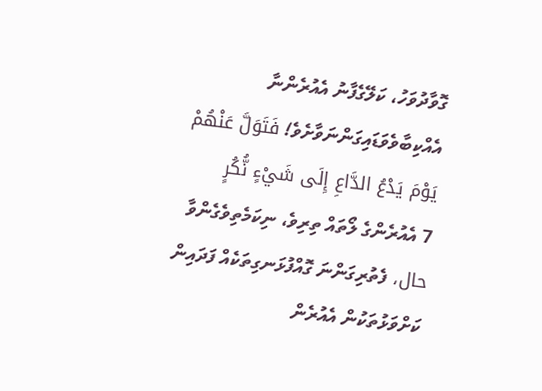ގޮވާދުވަހު، ކަލޭގެފާނު އެއުރެންނާ އެއްކިބާވެވަޑައިގަންނަވާށެވެ! فَتَوَلَّ عَنْهُمْ يَوْمَ يَدْعُ الدَّاعِ إِلَى شَيْءٍ نُّكُرٍ
7 އެއުރެންގެ ލޯތައް ތިރިވެ، ނިކަމެތިވެގެންވާ حال، ފެތުރިގަންނަ ގޮއްފުޅަނގިތަކެއް ފަދައިން ކަށްވަޅުތަކުން އެއުރެން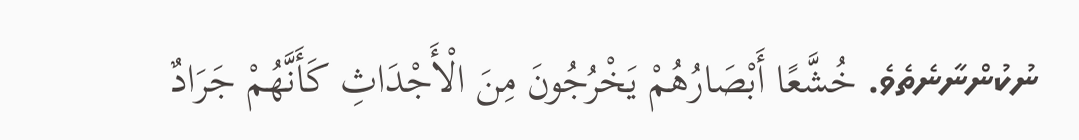ނުކުންނާނެތެވެ. خُشَّعًا أَبْصَارُهُمْ يَخْرُجُونَ مِنَ الْأَجْدَاثِ كَأَنَّهُمْ جَرَادٌ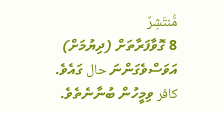مُّنتَشِرٌ
8 ގޮވާފަރާތަށް (ދިޔުމަށް) އަވަސްވެގަންނަ حال ގައެވެ. كافر ވިމީހުން ބުނާނެތެވެ.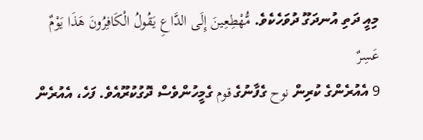މިއީ ދަތި އުނދަގޫ ދުވަހެކެވެ. مُّهْطِعِينَ إِلَى الدَّاعِ يَقُولُ الْكَافِرُونَ هَذَا يَوْمٌ عَسِرٌ
9 އެއުރެންގެ ކުރިން نوح ގެފާނުގެ قوم ގެމީހުންވެސް ދޮގުކުރޫއެވެ. ފަހެ، އެއުރެން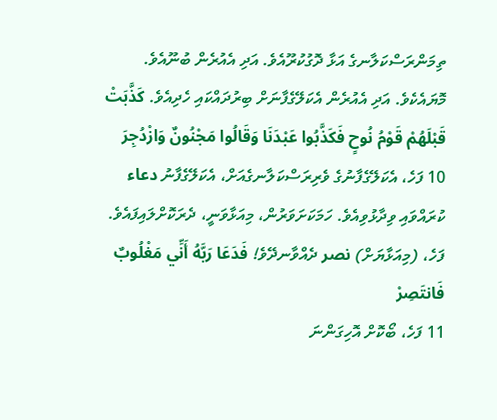ތިމަންރަސްކަލާނގެ އަޅާ ދޮގުކުރޫއެވެ. އަދި އެއުރެން ބުނޫއެވެ. މޮޔައެކެވެ. އަދި އެއުރެން އެކަލޭގެފާނަށް ބިރުދައްކައި ހެދިއެވެ. كَذَّبَتْ قَبْلَهُمْ قَوْمُ نُوحٍ فَكَذَّبُوا عَبْدَنَا وَقَالُوا مَجْنُونٌ وَازْدُجِرَ
10 ފަހެ، އެކަލޭގެފާނުގެ ވެރިރަސްކަލާނގެއަށް، އެކަލޭގެފާނު دعاء ކުރައްވައި ވިދާޅުވިއެވެ. ހަމަކަށަވަރުން، މިއަޅާވަނީ، ދެރަކޮށްލައިފައެވެ. ފަހެ، (މިއަޅާޔަށް) نصر ދެއްވާނދޭވެ! فَدَعَا رَبَّهُ أَنِّي مَغْلُوبٌ فَانتَصِرْ
11 ފަހެ، ބޯކޮށް އޮހިގަންނަ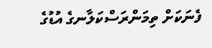ފެނަކަށް ތިމަންރަސްކަލާނގެ އުޑުގެ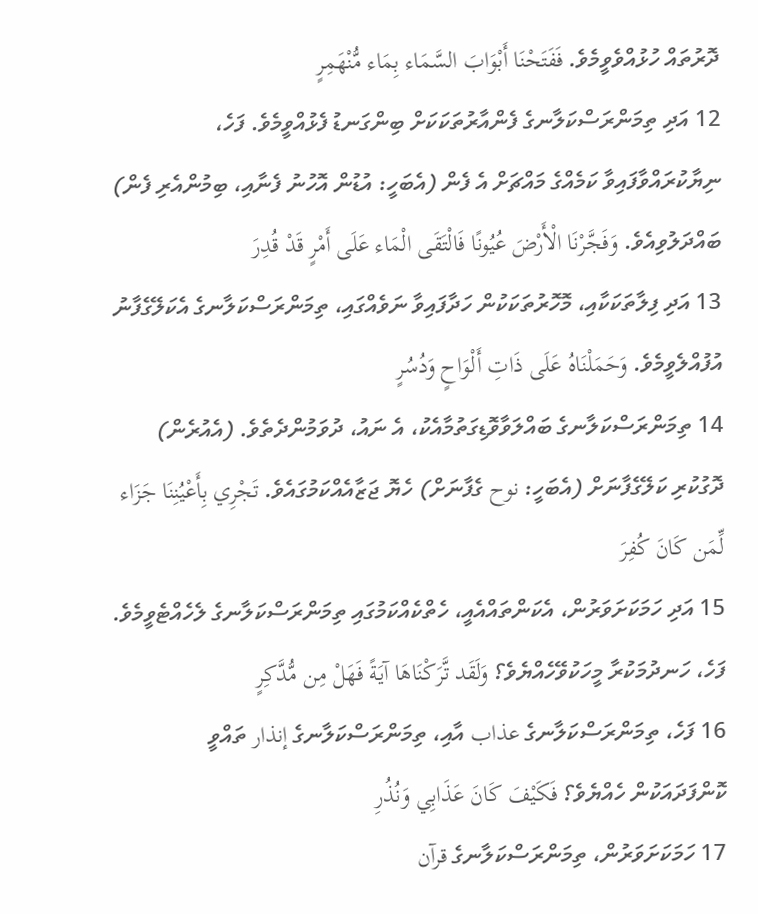ދޮރުތައް ހުޅުއްވެވީމެވެ. فَفَتَحْنَا أَبْوَابَ السَّمَاء بِمَاء مُّنْهَمِرٍ
12 އަދި ތިމަންރަސްކަލާނގެ ފެންއާރުތަކަކަށް ބިންގަނޑު ފެޅުއްވީމެވެ. ފަހެ، ނިޔާކުރައްވާފައިވާ ކަމެއްގެ މައްޗަށް އެ ފެން (އެބަހީ: އުޑުން އޮހުނު ފެނާއި، ބިމުންއެރި ފެން) ބައްދަލުވިއެވެ. وَفَجَّرْنَا الْأَرْضَ عُيُونًا فَالْتَقَى الْمَاء عَلَى أَمْرٍ قَدْ قُدِرَ
13 އަދި ފިލާތަކަކާއި، މޮހޮރުތަކަކުން ހަދާފައިވާ ނަވެއްގައި، ތިމަންރަސްކަލާނގެ އެކަލޭގެފާނު އުފުއްލެވީމެވެ. وَحَمَلْنَاهُ عَلَى ذَاتِ أَلْوَاحٍ وَدُسُرٍ
14 ތިމަންރަސްކަލާނގެ ބައްލަވާވޮޑިގަތުމާއެކު، އެ ނައު، ދުވަމުންދެތެވެ. (އެއުރެން) ދޮގުކުރި ކަލޭގެފާނަށް (އެބަހީ: نوح ގެފާނަށް) ހެޔޮ ޖަޒާއެއްކަމުގައެވެ. تَجْرِي بِأَعْيُنِنَا جَزَاء لِّمَن كَانَ كُفِرَ
15 އަދި ހަމަކަށަވަރުން، އެކަންތައްއެއީ، ހެތްކެއްކަމުގައި ތިމަންރަސްކަލާނގެ ލެހެއްޓެވީމެވެ. ފަހެ، ހަނދުމަކުރާ މީހަކުވޭހެއްޔެވެ؟ وَلَقَد تَّرَكْنَاهَا آيَةً فَهَلْ مِن مُّدَّكِرٍ
16 ފަހެ، ތިމަންރަސްކަލާނގެ عذاب އާއި، ތިމަންރަސްކަލާނގެ إنذار ތައްވީ ކޮންފަދައަކުން ހެއްޔެވެ؟ فَكَيْفَ كَانَ عَذَابِي وَنُذُرِ
17 ހަމަކަށަވަރުން، ތިމަންރަސްކަލާނގެ قرآن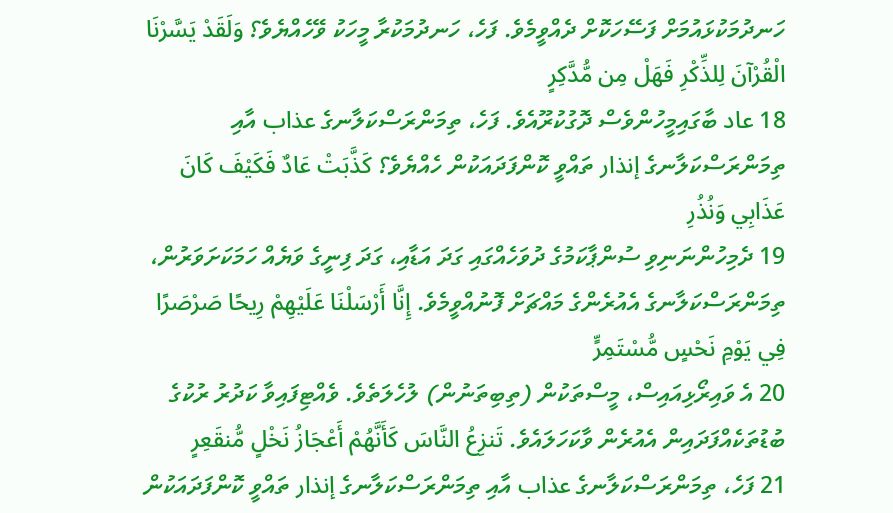ހަނދުމަކުޅައުމަށް ފަސޭހަކޮށް ދެއްވީމެވެ. ފަހެ، ހަނދުމަކުރާ މީހަކު ވޭހެއްޔެވެ؟ وَلَقَدْ يَسَّرْنَا الْقُرْآنَ لِلذِّكْرِ فَهَلْ مِن مُّدَّكِرٍ
18 عاد ބާގައިމީހުންވެސް ދޮގުކުރޫއެވެ. ފަހެ، ތިމަންރަސްކަލާނގެ عذاب އާއި ތިމަންރަސްކަލާނގެ إنذار ތައްވީ ކޮންފަދައަކުން ހެއްޔެވެ؟ كَذَّبَتْ عَادٌ فَكَيْفَ كَانَ عَذَابِي وَنُذُرِ
19 ދެމިހުންނަނިވި ސުންޕާކަމުގެ ދުވަހެއްގައި ގަދަ އަޑާއި، ގަދަ ފިނީގެ ވަޔެއް ހަމަކަށަވަރުން، ތިމަންރަސްކަލާނގެ އެއުރެންގެ މައްޗަށް ފޮނުއްވީމެވެ. إِنَّا أَرْسَلْنَا عَلَيْهِمْ رِيحًا صَرْصَرًا فِي يَوْمِ نَحْسٍ مُّسْتَمِرٍّ
20 އެ ވައިރޯޅިއައިސް، މީސްތަކުން (ތިބިތަނުން) ލުހެލަތެވެ. ވެއްޓިފައިވާ ކަދުރު ރުކުގެ ބުޑުތަކެއްފަދައިން އެއުރެން ވާކަހަލައެވެ. تَنزِعُ النَّاسَ كَأَنَّهُمْ أَعْجَازُ نَخْلٍ مُّنقَعِرٍ
21 ފަހެ، ތިމަންރަސްކަލާނގެ عذاب އާއި ތިމަންރަސްކަލާނގެ إنذار ތައްވީ ކޮންފަދައަކުން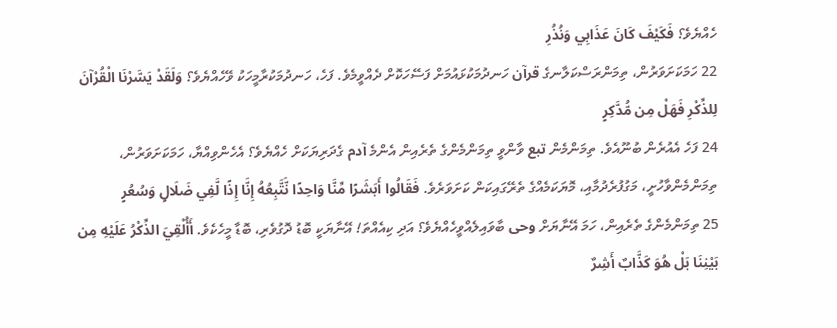ހެއްޔެވެ؟ فَكَيْفَ كَانَ عَذَابِي وَنُذُرِ
22 ހަމަކަށަވަރުން، ތިމަންރަސްކަލާނގެ قرآن ހަނދުމަކުޅައުމަށް ފަސޭހަކޮށް ދެއްވީމެވެ. ފަހެ، ހަނދުމަކުރާމީހަކު ވޭހެއްޔެވެ؟ وَلَقَدْ يَسَّرْنَا الْقُرْآنَ لِلذِّكْرِ فَهَلْ مِن مُّدَّكِرٍ
24 ފަހެ އެއުރެން ބުނޫއެވެ. ތިމަންމެން تبع ވާންވީ ތިމަންމެންގެ ތެރެއިން އެންމެ آدم ގެދަރިޔަކަށް ހެއްޔެވެ؟ އެހެންވިއްޔާ، ހަމަކަށަވަރުން، ތިމަންމެންވާހުށީ، މަގުފުރެދުމާއި، މޮޔަކަމެއްގެ ތެރޭގައިކަން ކަށަވަރެވެ. فَقَالُوا أَبَشَرًا مِّنَّا وَاحِدًا نَّتَّبِعُهُ إِنَّا إِذًا لَّفِي ضَلَالٍ وَسُعُرٍ
25 ތިމަންމެންގެ ތެރެއިން، ހަމަ އޭނާޔަށް وحى ބާވައިލެއްވީހެއްޔެވެ؟ އަދި ކިއެއްތަ! އޭނާޔަކީ ބޮޑު ދޮގުވެރި، ބޮޑާ މީހެކެވެ. أَأُلْقِيَ الذِّكْرُ عَلَيْهِ مِن بَيْنِنَا بَلْ هُوَ كَذَّابٌ أَشِرٌ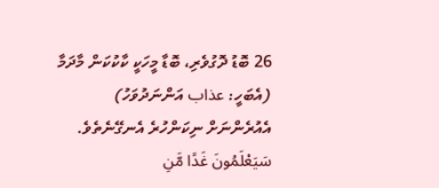26 ބޮޑު ދޮގުވެރި، ބޮޑާ މީހަކީ ކާކުކަން މާދަމާ (އެބަހީ: عذاب އަންނަދުވަހު) އެއުރެންނަށް ނިކަންހުރެ އެނގޭނެތެވެ. سَيَعْلَمُونَ غَدًا مَّنِ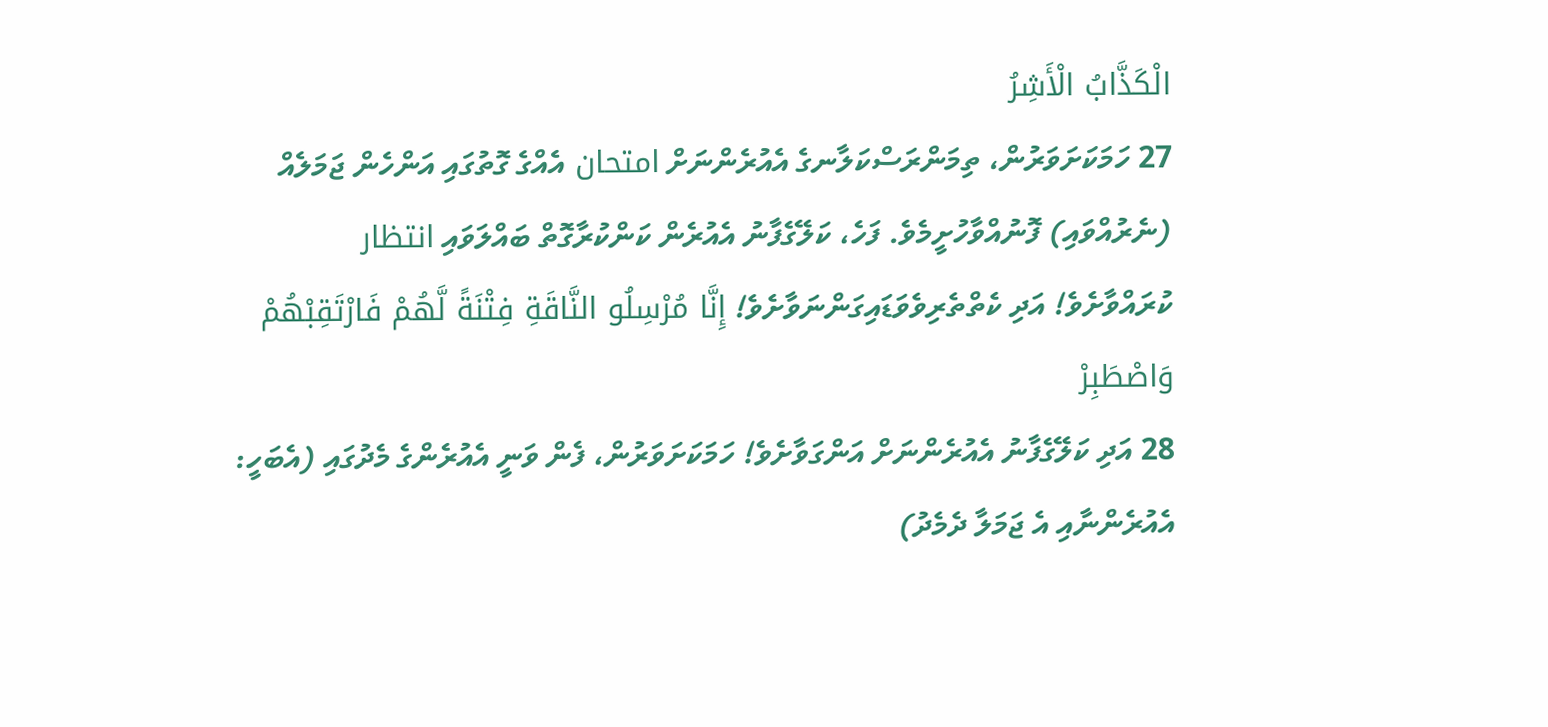الْكَذَّابُ الْأَشِرُ
27 ހަމަކަށަވަރުން، ތިމަންރަސްކަލާނގެ އެއުރެންނަށް امتحان އެއްގެ ގޮތުގައި އަންހެން ޖަމަލެއް (ނެރުއްވައި) ފޮނުއްވާހުށީމެވެ. ފަހެ، ކަލޭގެފާނު އެއުރެން ކަންކުރާގޮތް ބައްލަވައި انتظار ކުރައްވާށެވެ! އަދި ކެތްތެރިވެވަޑައިގަންނަވާށެވެ! إِنَّا مُرْسِلُو النَّاقَةِ فِتْنَةً لَّهُمْ فَارْتَقِبْهُمْ وَاصْطَبِرْ
28 އަދި ކަލޭގެފާނު އެއުރެންނަށް އަންގަވާށެވެ! ހަމަކަށަވަރުން، ފެން ވަނީ އެއުރެންގެ މެދުގައި (އެބަހީ: އެއުރެންނާއި އެ ޖަމަލާ ދެމެދު)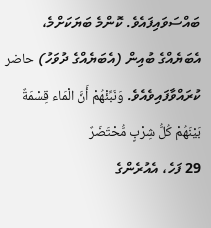ބައްސަވައިފައެވެ. ކޮންމެ ބަޔަކަށްމެ، އެބަޔެއްގެ ބުއިން (އެބަޔެއްގެ ދުވަހު) حاضر ކުރައްވާފައިވެއެވެ. وَنَبِّئْهُمْ أَنَّ الْمَاء قِسْمَةٌ بَيْنَهُمْ كُلُّ شِرْبٍ مُّحْتَضَرٌ
29 ފަހެ، އެއުރެންގެ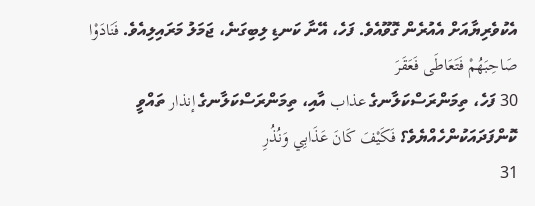އެކުވެރިޔާއަށް އެއުރެން ގޮވޫއެވެ. ފަހެ، އޭނާ ކަނޑި ލިބިގަނެ، ޖަމަލު މަރައިލިއެވެ. فَنَادَوْا صَاحِبَهُمْ فَتَعَاطَى فَعَقَرَ
30 ފަހެ، ތިމަންރަސްކަލާނގެ عذاب އާއި، ތިމަންރަސްކަލާނގެ إنذار ތައްވީ ކޮންފަދައަކުންހެއްޔެވެ؟ فَكَيْفَ كَانَ عَذَابِي وَنُذُرِ
31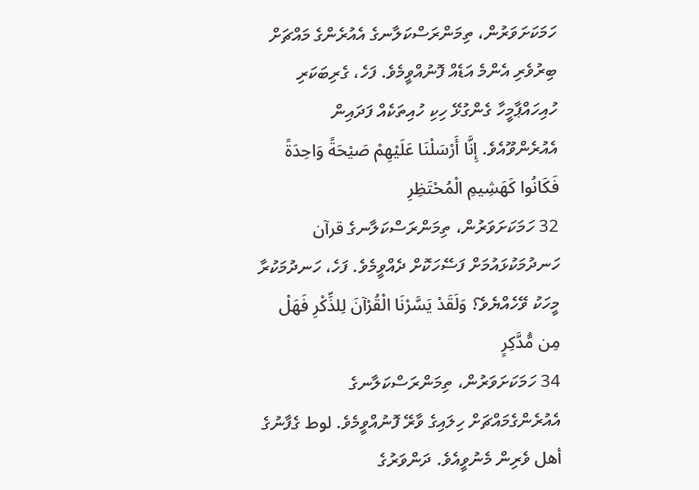ހަމަކަށަވަރުން، ތިމަންރަސްކަލާނގެ އެއުރެންގެ މައްޗަށް ބިރުވެރި އެންމެ އަޑެއް ފޮނުއްވީމެވެ. ފަހެ، ގެރިބަކަރި ހުއިހައްޕާމީހާ ގެންގުޅޭ ހިކި ހުއިތަކެއް ފަދައިން އެއުރެންވޫއެވެ. إِنَّا أَرْسَلْنَا عَلَيْهِمْ صَيْحَةً وَاحِدَةً فَكَانُوا كَهَشِيمِ الْمُحْتَظِرِ
32 ހަމަކަށަވަރުން، ތިމަންރަސްކަލާނގެ قرآن ހަނދުމަކުޅައުމަށް ފަސޭހަކޮށް ދެއްވީމެވެ. ފަހެ، ހަނދުމަކުރާ މީހަކު ވޭހެއްޔެވެ؟ وَلَقَدْ يَسَّرْنَا الْقُرْآنَ لِلذِّكْرِ فَهَلْ مِن مُّدَّكِرٍ
34 ހަމަކަށަވަރުން، ތިމަންރަސްކަލާނގެ އެއުރެންގެމައްޗަށް ހިލައިގެ ވާރޭ ފޮނުއްވީމެވެ. لوط ގެފާނުގެ أهل ވެރިން މެނުވީއެވެ. ދަންވަރުގެ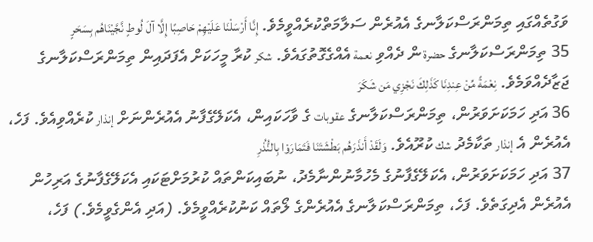ވަގުތެއްގައި ތިމަންރަސްކަލާނގެ އެއުރެން ސަލާމަތްކުރެއްވީމެވެ. إِنَّا أَرْسَلْنَا عَلَيْهِمْ حَاصِبًا إِلَّا آلَ لُوطٍ نَّجَّيْنَاهُم بِسَحَرٍ
35 ތިމަންރަސްކަލާނގެ حضرة ން ދެއްވި نعمة އެއްގެގޮތުގައެވެ. شكر ކުރާ މީހަކަށް އެފަދައިން ތިމަންރަސްކަލާނގެ ޖަޒާދެއްވަމެވެ. نِعْمَةً مِّنْ عِندِنَا كَذَلِكَ نَجْزِي مَن شَكَرَ
36 އަދި ހަމަކަށަވަރުން، ތިމަންރަސްކަލާނގެ عقوبات ގެ ވާހަކައިން، އެކަލޭގެފާނު އެއުރެންނަށް إنذار ކުރެއްވިއެވެ. ފަހެ، އެއުރެން އެ إنذار ތަކާމެދު شك ކުރޫއެވެ. وَلَقَدْ أَنذَرَهُم بَطْشَتَنَا فَتَمَارَوْا بِالنُّذُرِ
37 އަދި ހަމަކަށަވަރުން، އެކަލޭގެފާނުގެ މެހުމާނުންނާމެދު، ނުބައިކަންތައް ކުރުމަށްޓަކައި އެކަލޭގެފާނުގެ އަރިހުން އެއުރެން އެދިގަތެވެ. ފަހެ، ތިމަންރަސްކަލާނގެ އެއުރެންގެ ލޯތައް ކަނުކުރެއްވީމެވެ. (އަދި އެންގެވީމެވެ.) ފަހެ،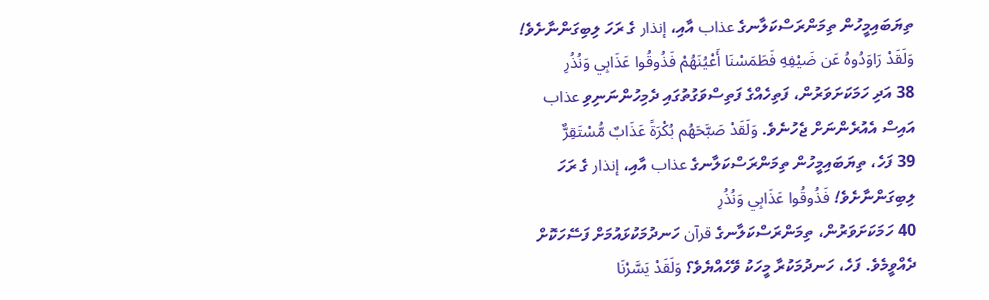ތިޔަބައިމީހުން ތިމަންރަސްކަލާނގެ عذاب އާއި، إنذار ގެ ރަހަ ލިބިގަންނާށެވެ! وَلَقَدْ رَاوَدُوهُ عَن ضَيْفِهِ فَطَمَسْنَا أَعْيُنَهُمْ فَذُوقُوا عَذَابِي وَنُذُرِ
38 އަދި ހަމަކަށަވަރުން، ފަތިހެއްގެ ފަތިސްވަގުތުގައި ދެމިހުންނަނިވި عذاب އައިސް އެއުރެންނަށް ޖެހުނެވެ. وَلَقَدْ صَبَّحَهُم بُكْرَةً عَذَابٌ مُّسْتَقِرٌّ
39 ފަހެ، ތިޔަބައިމީހުން ތިމަންރަސްކަލާނގެ عذاب އާއި، إنذار ގެ ރަހަ ލިބިގަންނާށެވެ! فَذُوقُوا عَذَابِي وَنُذُرِ
40 ހަމަކަށަވަރުން، ތިމަންރަސްކަލާނގެ قرآن ހަނދުމަކުޅައުމަށް ފަސޭހަކޮށް ދެއްވީމެވެ. ފަހެ، ހަނދުމަކުރާ މީހަކު ވޭހެއްޔެވެ؟ وَلَقَدْ يَسَّرْنَا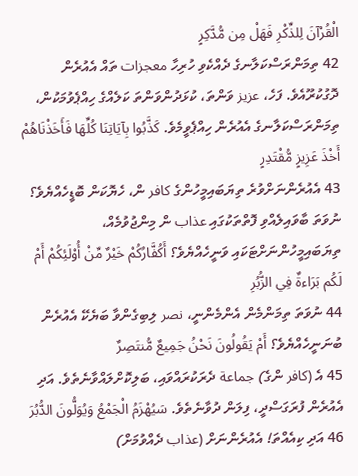الْقُرْآنَ لِلذِّكْرِ فَهَلْ مِن مُّدَّكِرٍ
42 ތިމަންރަސްކަލާނގެ ދެއްކެވި ހުރިހާ معجزات ތައް އެއުރެން ދޮގުކުރޫއެވެ. ފަހެ، عزيز ވަންތަ، ކުޅަދުންވަންތަ ކަލެއްގެ ހިއްޕެވުމަކުން، ތިމަންރަސްކަލާނގެ އެއުރެން ހިއްޕެވީމެވެ. كَذَّبُوا بِآيَاتِنَا كُلِّهَا فَأَخَذْنَاهُمْ أَخْذَ عَزِيزٍ مُّقْتَدِرٍ
43 އެއުރެންނަށްވުރެ ތިޔަބައިމީހުންގެ كافر ން، ހެޔޮކަން ބޮޑީހެއްޔެވެ؟ ނުވަތަ ބާވައިލެއްވި ފޮތްތަކުގައި عذاب ން މިންޖުވުމެއް، ތިޔަބައިމީހުންނަށްޓަކައި ވަނީހެއްޔެވެ؟ أَكُفَّارُكُمْ خَيْرٌ مِّنْ أُوْلَئِكُمْ أَمْ لَكُم بَرَاءةٌ فِي الزُّبُرِ
44 ނުވަތަ ތިމަންމެން އެންމެންނީ، نصر ލިބިގެންވާ ބަޔެކޭ އެއުރެން ބުނަނީހެއްޔެވެ؟ أَمْ يَقُولُونَ نَحْنُ جَمِيعٌ مُّنتَصِرٌ
45 އެ (كافر ންގެ) جماعة ދެރަކުރައްވައި، ބަލިކޮށްލައްވާނެތެވެ. އަދި އެއުރެން ފުރަގަސްދީ، ފިލަން ދުވާނެތެވެ. سَيُهْزَمُ الْجَمْعُ وَيُوَلُّونَ الدُّبُرَ
46 އަދި ކިއެއްތަ! އެއުރެންނަށް (عذاب ދެއްވުމަށް)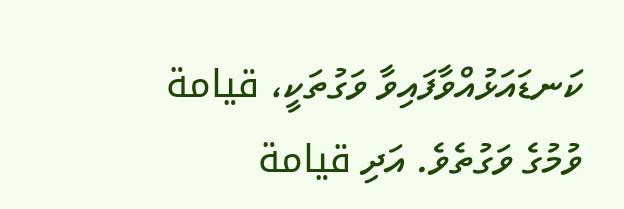ކަނޑައަޅުއްވާފައިވާ ވަގުތަކީ، قيامة ވުމުގެ ވަގުތެވެ. އަދި قيامة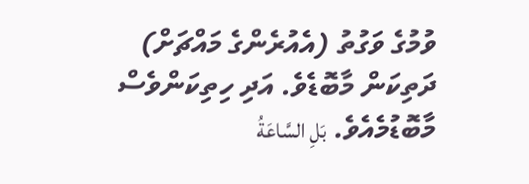ވުމުގެ ވަގުތު (އެއުރެންގެ މައްޗަށް) ދަތިކަން މާބޮޑެވެ. އަދި ހިތިކަންވެސް މާބޮޑުމެއެވެ. بَلِ السَّاعَةُ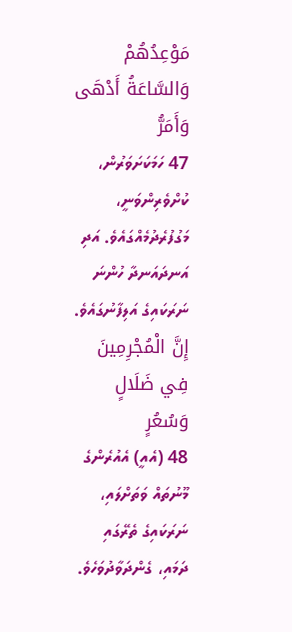مَوْعِدُهُمْ وَالسَّاعَةُ أَدْهَى وَأَمَرُّ
47 ހަމަކަށަވަރުން، ކުށްވެރިންވަނީ، މަގުފުރެދުމެއްގައެވެ. އަދި އަނދައަނދާ ހުންނަ ނަރަކައިގެ އަލިފާނުގައެވެ. إِنَّ الْمُجْرِمِينَ فِي ضَلَالٍ وَسُعُرٍ
48 (އެއީ) އެއުރެންގެ މޫނުތައް ވަތަށްލައި، ނަރަކައިގެ ތެރޭގައި ދަމައި، ގެންދަވާދުވަހެވެ.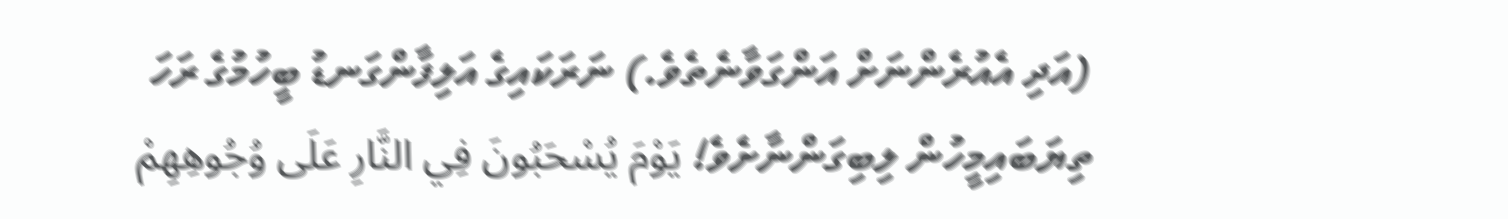(އަދި އެއުރެންނަށް އަންގަވާނެތެވެ.) ނަރަކައިގެ އަލިފާންގަނޑު ބީހުމުގެ ރަހަ ތިޔަބައިމީހުން ލިބިގަންނާށެވެ! يَوْمَ يُسْحَبُونَ فِي النَّارِ عَلَى وُجُوهِهِمْ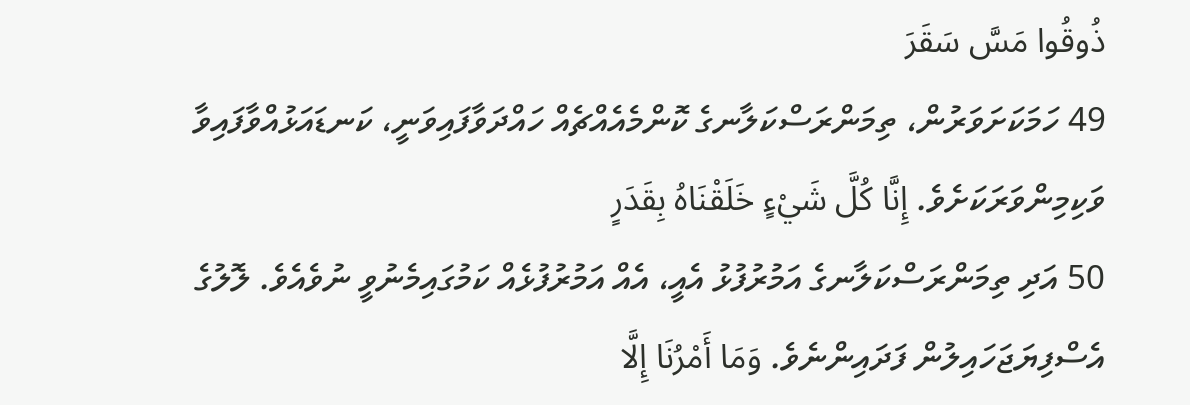ذُوقُوا مَسَّ سَقَرَ
49 ހަމަކަށަވަރުން، ތިމަންރަސްކަލާނގެ ކޮންމެއެއްޗެއް ހައްދަވާފައިވަނީ، ކަނޑައަޅުއްވާފައިވާ ވަކިމިންވަރަކަށެވެ. إِنَّا كُلَّ شَيْءٍ خَلَقْنَاهُ بِقَدَرٍ
50 އަދި ތިމަންރަސްކަލާނގެ އަމުރުފުޅު އެއީ، އެއް އަމުރުފުޅެއް ކަމުގައިމެނުވީ ނުވެއެވެ. ލޮލުގެ އެސްފިޔަޖަހައިލުން ފަދައިންނެވެ. وَمَا أَمْرُنَا إِلَّا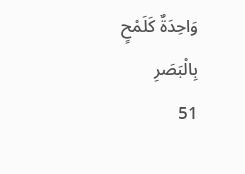وَاحِدَةٌ كَلَمْحٍ بِالْبَصَرِ
51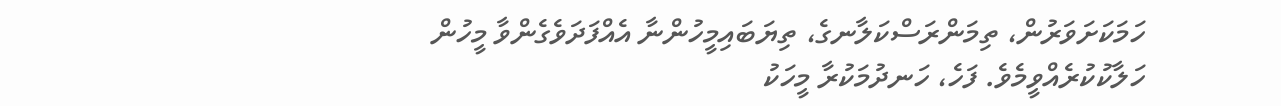ހަމަކަށަވަރުން، ތިމަންރަސްކަލާނގެ، ތިޔަބައިމީހުންނާ އެއްފަދަވެގެންވާ މީހުން ހަލާކުކުރެއްވީމެވެ. ފަހެ، ހަނދުމަކުރާ މީހަކު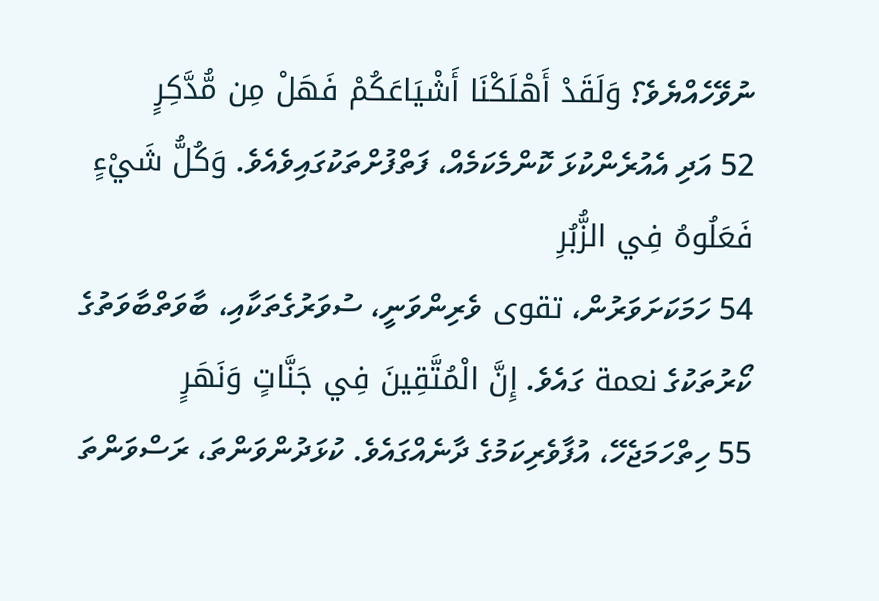ނުވޭހެއްޔެވެ؟ وَلَقَدْ أَهْلَكْنَا أَشْيَاعَكُمْ فَهَلْ مِن مُّدَّكِرٍ
52 އަދި އެއުރެންކުޅަ ކޮންމެކަމެއް، ފަތްފުށްތަކުގައިވެއެވެ. وَكُلُّ شَيْءٍ فَعَلُوهُ فِي الزُّبُرِ
54 ހަމަކަށަވަރުން، تقوى ވެރިންވަނީ، ސުވަރުގެތަކާއި، ބާވަތްބާވަތުގެ ކޯރުތަކުގެ نعمة ގައެވެ. إِنَّ الْمُتَّقِينَ فِي جَنَّاتٍ وَنَهَرٍ
55 ހިތްހަމަޖެހޭ، އުފާވެރިކަމުގެ ދާނެއްގައެވެ. ކުޅަދުންވަންތަ، ރަސްވަންތަ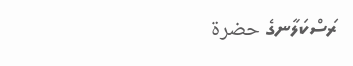ރަސްކަލާނގެ حضرة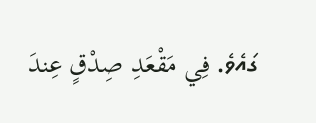ގައެވެ. فِي مَقْعَدِ صِدْقٍ عِندَ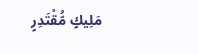مَلِيكٍ مُّقْتَدِرٍ